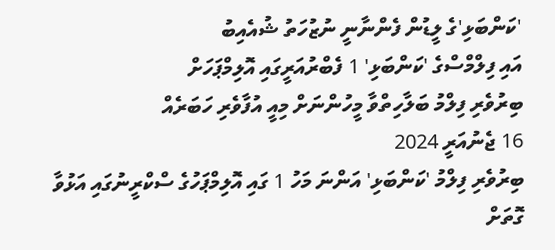'ކަންބަޅި'ގެ ލީޑުން ފެންނާނީ ނުޒުހަތު ޝުއެއިބު
އައި ފިލްމްސްގެ 'ކަންބަޅި' 1 ފެބްރުއަރީގައި އޮލިމްޕަހަށް
ބިރުވެރި ފިލްމު ބަލާހިތްވާ މީހުންނަށް މިއީ އުފާވެރި ހަބަރެއް
16 ޖެނުއަރީ 2024
ބިރުވެރި ފިލްމު 'ކަންބަޅި' އަންނަ މަހު 1 ގައި އޮލިމްޕަހުގެ ސްކްރީނުގައި އަޅުވާ ގޮތަށް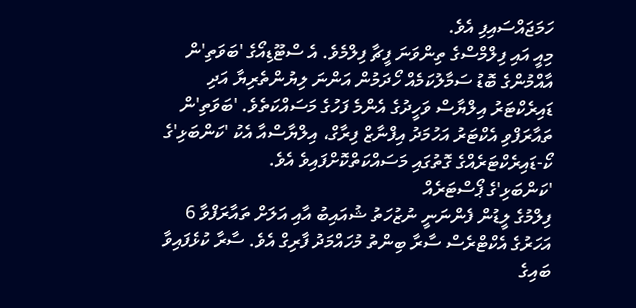ހަމަޖައްސައިފި އެވެ.
މިއީ އައި ފިލްމްސްގެ ތިންވަނަ ފީޗާ ފިލްމެވެ. އެ ސްޓޫޑިއޯގެ 'ބަވަތި'ން އާއްމުންގެ ބޮޑު ސަމާލުކަމެއް ހޯދަމުން އަންނަ ލިޔުންތެރިޔާ އަދި ޑައިރެކްޓަރު އިލްޔާސް ވަހީދުގެ އެންމެ ފަހުގެ މަސައްކަތެވެ. 'ބަވަތި'ން ތައާރަފްވި އެކްޓަރު އަހުމަދު އިފްނާޒް ފިރާގް، އިލްޔާސްއާ އެކު 'ކަންބަޅި'ގެ ކޯ-ޑައިރެކްޓަރެއްގެ ގޮތުގައި މަސައްކަތްކޮށްފައިވެ އެވެ.
'ކަންބަޅި'ގެ ޕޯސްޓަރެއް
ފިލްމުގެ ލީޑުން ފެންނަނީ ނުޒުހަތު ޝުއައިބު އާއި އަލަށް ތައާރަފްވާ 6 އަހަރުގެ އެކްޓްރެސް ސާރާ ބިންތު މުހައްމަދު ފާރިގް އެވެ. ސާރާ ކުޅެފައިވާ ބައިގެ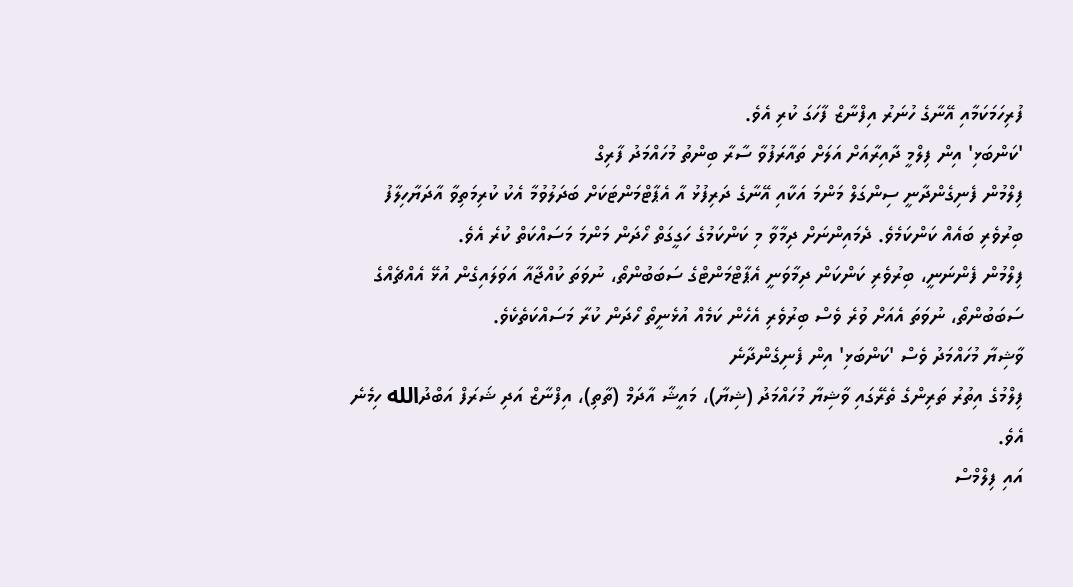ފުރިހަމަކަމާއި އޭނާގެ ހުނަރު އިފްނާޒް ފާހަގަ ކުރި އެވެ.
'ކަންބަޅި' އިން ފިލްމީ ދާއިރާއަށް އަލަށް ތައާރަފުވާ ސާރާ ބިންތު މުހައްމަދު ފާރިގް
ފިލްމުން ފެނިގެންދާނީ ސިންގަލް މަންމަ އަކާއި އޭނާގެ ދަރިފުޅު އާ އެޕާޓްމަންޓަކަށް ބަދަލުވުމާ އެކު ކުރިމަތިވާ އާދަޔާހިލާފު ބިރުވެރި ބައެއް ކަންކަމެވެ. ދެމައިންނަށް ދިމާވާ މި ކަންކަމުގެ ހަގީގަތް ހޯދަން މަންމަ މަސައްކަތް ކުރެ އެވެ.
ފިލްމުން ފެންނަނީ، ބިރުވެރި ކަންކަން ދިމާވަނީ އެޕާޓްމަންޓްގެ ސަބަބުންތޯ، ނުވަތަ ކުއްޖާއާ އަވަލައިގެން އުޅޭ އެއްޗެއްގެ ސަބަބުންތޯ، ނުވަތަ އެއަށް ވުރެ ވެސް ބިރުވެރި އެހެން ކަމެއް އުޅެނީތޯ ހޯދަން ކުރާ މަސައްކަތެކެވެ.
ވާޝިޔާ މުހައްމަދު ވެސް 'ކަންބަޅި' އިން ފެނިގެންދާނެ
ފިލްމުގެ އިތުރު ތަރިންގެ ތެރޭގައި ވާޝިޔާ މުހައްމަދު (ޝިޔާ)، މައީޝާ އާދަމް (ތާތި)، އިފްނާޒް އަދި ޝަރަފް އަބްދުالله ހިމެނެ އެވެ.
އައި ފިލްމްސް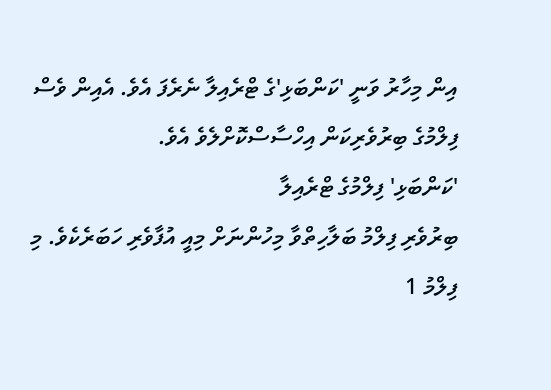އިން މިހާރު ވަނީ 'ކަންބަޅި'ގެ ޓްރެއިލާ ނެރެފަ އެވެ. އެއިން ވެސް ފިލްމުގެ ބިރުވެރިކަން އިހްސާސްކޮށްލެވެ އެވެ.
'ކަންބަޅި' ފިލްމުގެ ޓްރެއިލާ
ބިރުވެރި ފިލްމު ބަލާހިތްވާ މިހުންނަށް މިއީ އުފާވެރި ހަބަރެކެވެ. މި ފިލްމު 1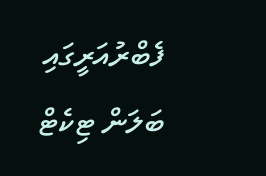ފެބްރުއަރީގައި ބަލަން ޓިކެޓް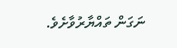ނަގަން ތައްޔާރުވާށެވެ.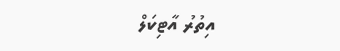އިތުރު އާޓިކަލް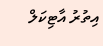އިތުރު އާޓިކަލް